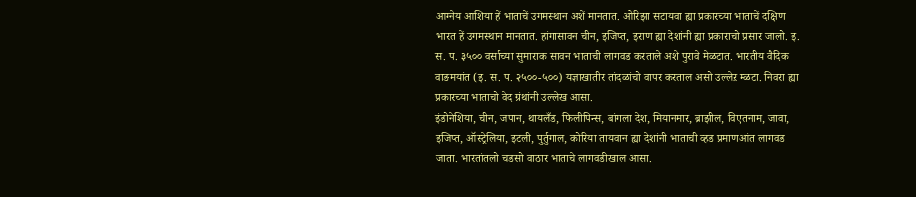आग्नेय आशिया हें भाताचें उगमस्थान अशें मानतात. ओरिझा सटायवा ह्या प्रकारच्या भाताचें दक्षिण भारत हें उगमस्थान मानतात. हांगासावन चीन, इजिप्त, इराण ह्या देशांनी ह्या प्रकाराचो प्रसार जालो. इ. स. प. ३५०० वर्साच्या सुमाराक सावन भाताची लागवड करताले अशे पुरावे मेळटात. भारतीय वैदिक वाङमयांत (इ. स. प. २५००-५००) यज्ञाखातीर तांदळांचो वापर करताल असो उल्लेऱ म्ळटा. निवरा ह्या प्रकारच्या भाताचो वेद ग्रंथांनी उल्लेख आसा.
इंडोनेशिया, चीन, जपान, थायलँड, फिलीपिन्स, बांगला देश, मियानमार, ब्राझील, विएतनाम, जावा, इजिप्त, ऑस्ट्रेलिया, इटली, पुर्तुगाल, कोरिया तायवान ह्या देशांनी भाताची व्हड प्रमाणआंत लागवड जाता. भारतांतलो चडसो वाठार भाताचे लागवडीखाल आसा.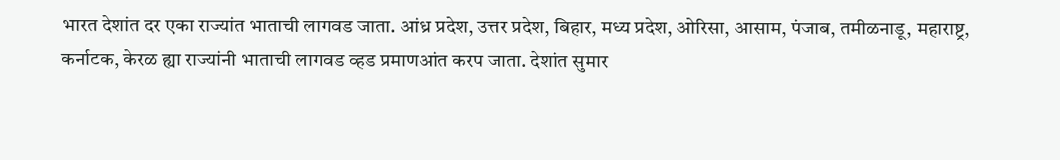भारत देशांत दर एका राज्यांत भाताची लागवड जाता. आंध्र प्रदेश, उत्तर प्रदेश, बिहार, मध्य प्रदेश, ओरिसा, आसाम, पंजाब, तमीळनाडू, महाराष्ट्र, कर्नाटक, केरळ ह्या राज्यांनी भाताची लागवड व्हड प्रमाणआंत करप जाता. देशांत सुमार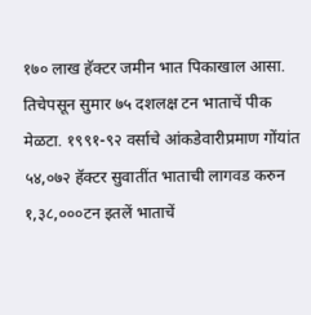१७० लाख हॅक्टर जमीन भात पिकाखाल आसा. तिचेपसून सुमार ७५ दशलक्ष टन भाताचें पीक मेळटा. १९९१-९२ वर्साचे आंकडेवारीप्रमाण गोंयांत ५४,०७२ हॅक्टर सुवातींत भाताची लागवड करुन १,३८,०००टन इतलें भाताचें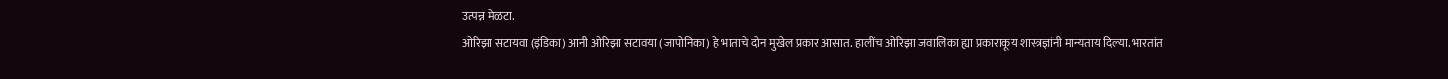उत्पन्न मेळटा.
ओरिझा सटायवा (इंडिका) आनी ओरिझा सटावया (जापोनिका) हे भाताचे दोन मुखेल प्रकार आसात. हालींच ओरिझा जवालिका ह्या प्रकाराकूय शास्त्रज्ञांनी मान्यताय दिल्या. भारतांत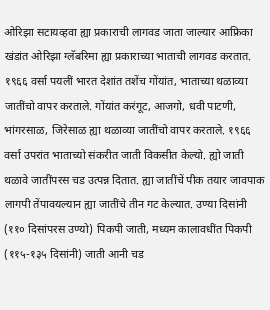ओरिझा सटायव्हवा ह्या प्रकाराची लागवड जाता जाल्यार आफ्रिका खंडांत ओरिझा ग्लॅबरिमा ह्या प्रकाराच्या भाताची लागवड करतात.
१९६६ वर्सा पयलीं भारत देशांत तशेंच गोंयांत, भाताच्या थळाव्या जातींचो वापर करताले. गोंयांत करंगूट, आजगो, धवी पाटणी, भांगरसाळ, जिरेसाळ ह्या थळाव्या जातींचो वापर करताले. १९६६ वर्सा उपरांत भाताच्यो संकरीत जाती विकसीत केल्यो. ह्यो जाती थळावे जातींपरस चड उत्पन्न दितात. ह्या जातींचें पीक तयार जावपाक लागपी तेंपावयल्यान ह्या जातींचे तीन गट केल्यात. उण्या दिसांनी (११० दिसांपरस उण्यो) पिकपी जाती, मध्यम कालावधींत पिकपी (११५-१३५ दिसांनी) जाती आनी चड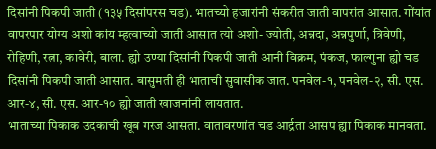दिसांनी पिकपी जाती (१३५ दिसांपरस चड). भातच्यो हजारांनी संकरीत जाती वापरांत आसात. गोंयांत वापरपार योग्य अशो कांय म्हत्वाच्यो जाती आसात त्यो अशो- ज्योती, अन्नदा, अन्नपुर्णा, त्रिवेणी, रोहिणी, रत्ना, कावेरी, बाला. ह्यो उण्या दिसांनी पिकपी जाती आनी विक्रम, पंकज, फाल्गुना ह्यो चड दिसांनी पिकपी जाती आसात. बासुमती ही भाताची सुवासीक जात. पनवेल-१, पनवेल-२, सी. एस. आर-४, सी. एस. आर-१० ह्यो जाती खाजनांनी लायतात.
भाताच्या पिकाक उदकाची खूब गरज आसता. वातावरणांत चड आर्द्रता आसप ह्या पिकाक मानवता.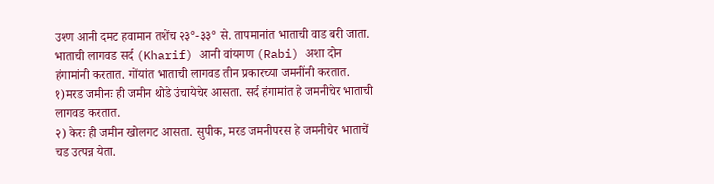उश्ण आनी दमट हवामान तशेंच २३°-३३° से. तापमानांत भाताची वाड बरी जाता. भाताची लागवड सर्द (Kharif) आनी वांयगण (Rabi) अशा दोन हंगामांनी करतात. गोंयांत भाताची लागवड तीन प्रकारच्या जमनींनी करतात.
१)मरड जमीनः ही जमीन थोडे उंचायेचेर आसता. सर्द हंगामांत हे जमनीचेर भाताची लागवड करतात.
२) केरः ही जमीन खोलगट आसता. सुपीक, मरड जमनीपरस हे जमनीचेर भाताचें चड उत्पन्न येता.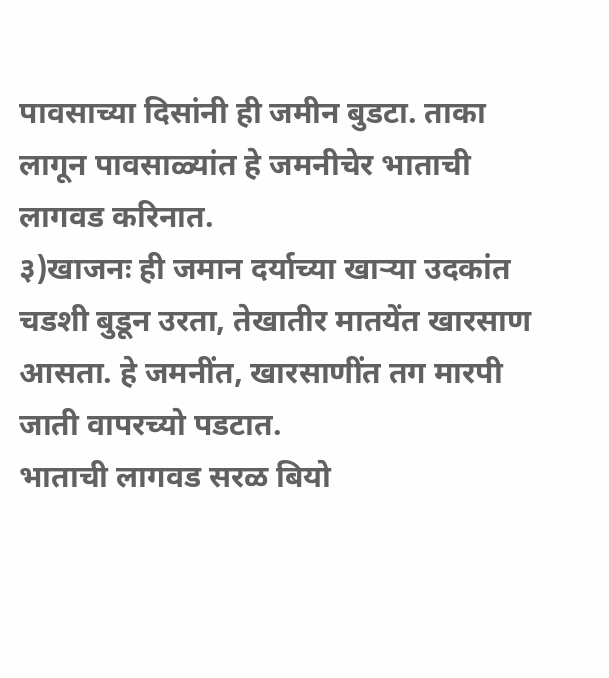पावसाच्या दिसांनी ही जमीन बुडटा. ताका लागून पावसाळ्यांत हे जमनीचेर भाताची लागवड करिनात.
३)खाजनः ही जमान दर्याच्या खाऱ्या उदकांत चडशी बुडून उरता, तेखातीर मातयेंत खारसाण आसता. हे जमनींत, खारसाणींत तग मारपी जाती वापरच्यो पडटात.
भाताची लागवड सरळ बियो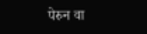पेरुन वा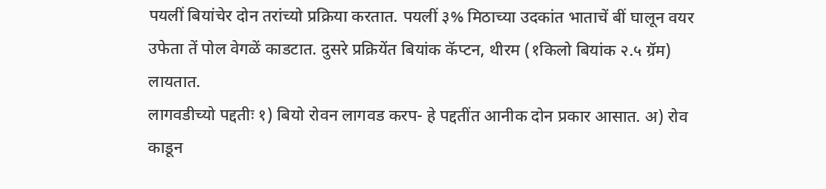पयलीं बियांचेर दोन तरांच्यो प्रक्रिया करतात. पयलीं ३% मिठाच्या उदकांत भाताचें बीं घालून वयर उफेता तें पोल वेगळें काडटात. दुसरे प्रक्रियेंत बियांक कॅप्टन, थीरम (१किलो बियांक २.५ ग्रॅम) लायतात.
लागवडीच्यो पद्दतीः १) बियो रोवन लागवड करप- हे पद्दतींत आनीक दोन प्रकार आसात. अ) रोव काडून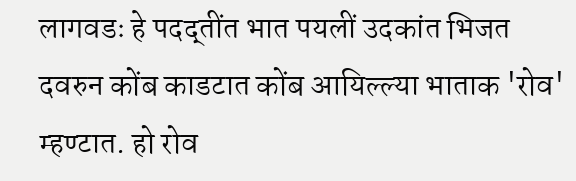लागवडः हे पदद्तींत भात पयलीं उदकांत भिजत दवरुन कोंब काडटात कोंब आयिल्ल्या भाताक 'रोव' म्हण्टात. हो रोव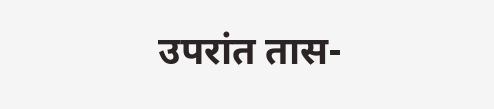उपरांत तास-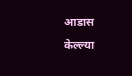आडास केल्ल्या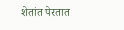शेतांत पेरतात